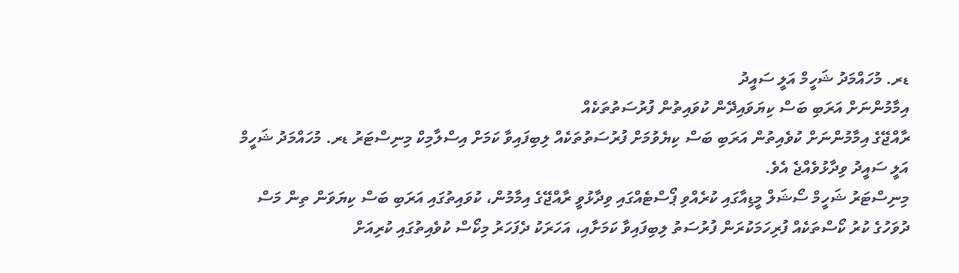ޑރ. މުހައްމަދު ޝަހީމް އަލީ ސައީދު
އިމާމުންނަށް އަރަބި ބަސް ކިޔަވައިދޭން ކުވައިތުން ފުރުސަތުތަކެއް
ރާއްޖޭގެ އިމާމުންނަށް ކުވެއިތުން އަރަބި ބަސް ކިޔެވުމަށް ފުރުސަތުތަކެއް ލިބިފައިވާ ކަމަށް އިސްލާމިކް މިނިސްޓަރު ޑރ. މުހައްމަދު ޝަހީމް އަލީ ސައީދު ވިދާޅުވެއްޖެ އެވެ.
މިނިސްޓަރު ޝަހީމް ސޯޝަލް މީޑިއާގައި ކުރެއްވި ޕޯސްޓެއްގައި ވިދާޅުވީ ރާއްޖޭގެ އިމާމުން، ކުވައިތުގައި އަރަބި ބަސް ކިޔަވަން ތިން މަސް ދުވަހުގެ ކުރު ކޯސްތަކެއް ފުރިހަމަކުރަން ފުރުސަތު ލިބިފައިވާ ކަމަށާއި، އަހަރަކު ދެފަހަރު މިކޯސް ކުވެއިތުގައި ކުރިއަށް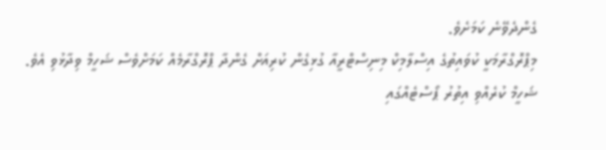ގެންދެވޭނެ ކަމަށެވެ.
މިޕްރޮގްރާމަކީ ކުވައިތުގެ އިސްލާމިކް މިނިސްޓްރީއާ ގުޅިގެން ކުރިއަށް ގެންދާ ޕްރޮގްރާމެއް ކަމަށްވެސް ޝަހީމް ވިދާޅުވި އެވެ.
ޝަހީމް ކުރެއްވި އިތުރު ޕޯސްޓެއްގައި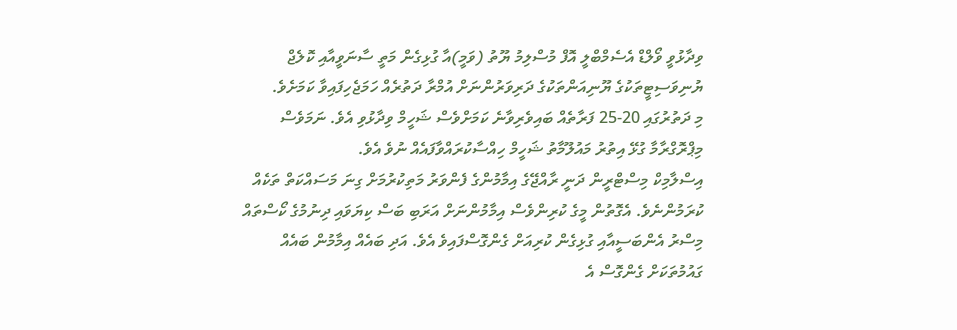ވިދާޅުވީ ވޯލްޑް އެސެމްބްލީ އޮފް މުސްލިމު ޔޫތު (ވަމީ)އާ ގުޅިގެން މަތީ ސާނަވީއާއި ކޮލެޖް ޔުނިވަސިޓީތަކުގެ ޔޫނިއަންތަކުގެ ދަރިވަރުންނަށް އުމްރާ ދަތުރެއް ހަމަޖެހިފައިވާ ކަމަށެވެ.
މި ދަތުރުގައި 20-25 ފަރާތެއް ބައިވެރިވާނެ ކަމަށްވެސް ޝަހީމް ވިދާޅުވި އެވެ. ނަމަވެސް މިޕްރޮގްރާމާ ގުޅޭ އިތުރު މައުލޫމާތު ޝަހީމް ހިއްސާކުރައްވާފައެއް ނުވެ އެވެ.
އިސްލާމިކް މިސްޓްރީން ދަނީ ރާއްޖޭގެ އިމާމުންގެ ފެންވަރު މަތިކުރުމަށް ގިނަ މަސައްކަތް ތަކެއް ކުރަމުންނެވެ. އެގޮތުން މީގެ ކުރިންވެސް އިމާމުންނަށް އަރަބި ބަސް ކިޔަވައި ދިނުމުގެ ކޯސްތައް މިސްރު އެންބަސީއާއި ގުޅިގެން ކުރިއަށް ގެންގޮސްފައިވެ އެވެ. އަދި ބައެއް އިމާމުން ބައެއް ގައުމުތަކަށް ގެންގޮސް އެ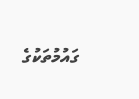ގައުމުތަކުގެ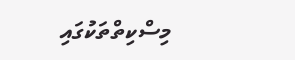މިސްކިތްތަކުގައި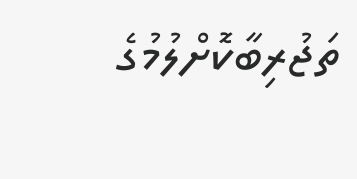ތަޖުރިބާކޮށްލުމުގެ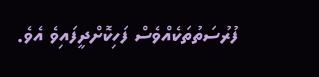ފުރުސަތުތަކެއްވެސް ފަހިކޮށްދީފައިވެ އެވެ.